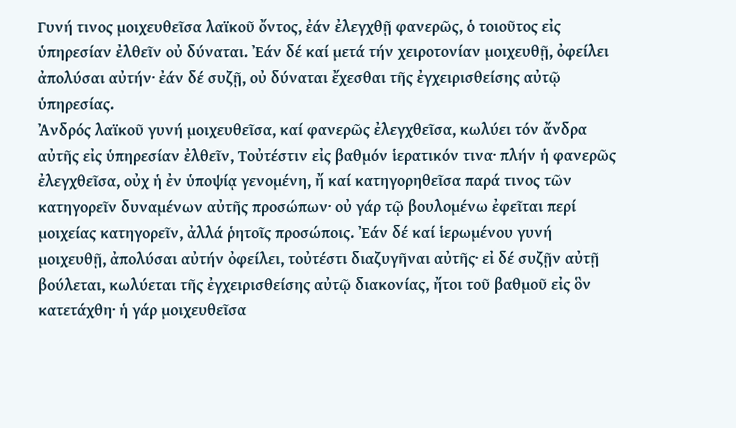Γυνή τινος μοιχευθεῖσα λαϊκοῦ ὄντος, ἐάν ἐλεγχθῇ φανερῶς, ὁ τοιοῦτος εἰς ὑπηρεσίαν ἐλθεῖν οὐ δύναται. Ἐάν δέ καί μετά τήν χειροτονίαν μοιχευθῇ, ὀφείλει ἀπολύσαι αὐτήν· ἐάν δέ συζῇ, οὐ δύναται ἔχεσθαι τῆς ἐγχειρισθείσης αὐτῷ ὑπηρεσίας.
Ἀνδρός λαϊκοῦ γυνή μοιχευθεῖσα, καί φανερῶς ἐλεγχθεῖσα, κωλύει τόν ἄνδρα αὐτῆς εἰς ὑπηρεσίαν ἐλθεῖν, Τοὐτέστιν εἰς βαθμόν ἱερατικόν τινα∙ πλήν ἡ φανερῶς ἐλεγχθεῖσα, οὐχ ἡ ἐν ὑποψίᾳ γενομένη, ἤ καί κατηγορηθεῖσα παρά τινος τῶν κατηγορεῖν δυναμένων αὐτῆς προσώπων∙ οὐ γάρ τῷ βουλομένω ἐφεῖται περί μοιχείας κατηγορεῖν, ἀλλά ῥητοῖς προσώποις. Ἐάν δέ καί ἱερωμένου γυνή μοιχευθῇ, ἀπολύσαι αὐτήν ὀφείλει, τοὐτέστι διαζυγῆναι αὐτῆς∙ εἰ δέ συζῇν αὐτῇ βούλεται, κωλύεται τῆς ἐγχειρισθείσης αὐτῷ διακονίας, ἤτοι τοῦ βαθμοῦ εἰς ὃν κατετάχθη∙ ἡ γάρ μοιχευθεῖσα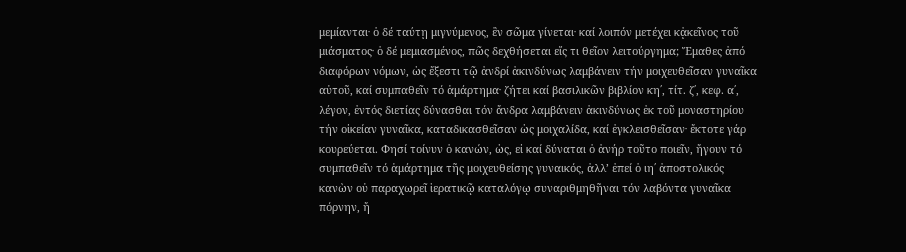μεμίανται∙ ὁ δέ ταύτῃ μιγνύμενος, ἓν σῶμα γίνεται∙ καί λοιπόν μετέχει κᾀκεῖνος τοῦ μιάσματος∙ ὁ δέ μεμιασμένος, πῶς δεχθήσεται εἴς τι θεῖον λειτούργημα; Ἔμαθες ἀπό διαφόρων νόμων, ὡς ἔξεστι τῷ ἀνδρί ἀκινδύνως λαμβάνειν τήν μοιχευθεῖσαν γυναῖκα αὐτοῦ, καί συμπαθεῖν τό ἁμάρτημα∙ ζήτει καί βασιλικῶν βιβλίον κη΄, τίτ. ζ΄, κεφ. α΄, λέγον, ἐντός διετίας δύνασθαι τόν ἄνδρα λαμβάνειν ἀκινδύνως ἐκ τοῦ μοναστηρίου τήν οἰκείαν γυναῖκα, καταδικασθεῖσαν ὡς μοιχαλίδα, καί ἐγκλεισθεῖσαν∙ ἔκτοτε γάρ κουρεύεται. Φησί τοίνυν ὁ κανών, ὡς, εἰ καί δύναται ὁ ἀνήρ τοῦτο ποιεῖν, ἤγουν τό συμπαθεῖν τό ἁμάρτημα τῆς μοιχευθείσης γυναικός, ἀλλ’ ἐπεί ὁ ιη΄ ἀποστολικός κανὼν οὐ παραχωρεῖ ἱερατικῷ καταλόγῳ συναριθμηθῆναι τόν λαβόντα γυναῖκα πόρνην, ἤ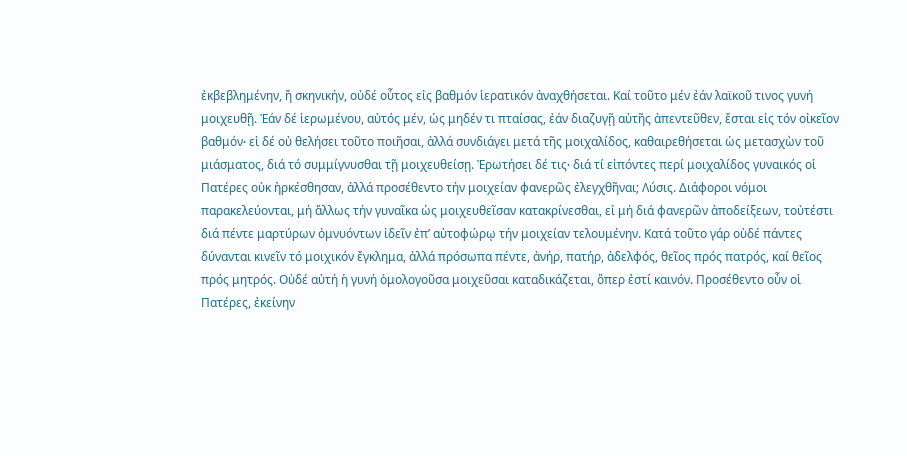ἐκβεβλημένην, ἤ σκηνικήν, οὐδέ οὗτος εἰς βαθμόν ἱερατικόν ἀναχθήσεται. Καί τοῦτο μέν ἐάν λαϊκοῦ τινος γυνή μοιχευθῇ. Ἐάν δέ ἱερωμένου, αὐτός μέν, ὡς μηδέν τι πταίσας, ἐάν διαζυγῇ αὐτῆς ἀπεντεῦθεν, ἔσται εἰς τόν οἰκεῖον βαθμόν∙ εἰ δέ οὐ θελήσει τοῦτο ποιῆσαι, ἀλλά συνδιάγει μετά τῆς μοιχαλίδος, καθαιρεθήσεται ὡς μετασχὼν τοῦ μιάσματος, διά τό συμμίγνυσθαι τῇ μοιχευθείσῃ. Ἐρωτήσει δέ τις∙ διά τί εἰπόντες περί μοιχαλίδος γυναικός οἱ Πατέρες οὐκ ἠρκέσθησαν, ἀλλά προσέθεντο τήν μοιχείαν φανερῶς ἐλεγχθῆναι; Λύσις. Διάφοροι νόμοι παρακελεύονται, μή ἄλλως τήν γυναῖκα ὡς μοιχευθεῖσαν κατακρίνεσθαι, εἰ μή διά φανερῶν ἀποδείξεων, τοὐτέστι διά πέντε μαρτύρων ὀμνυόντων ἰδεῖν ἐπ’ αὐτοφώρῳ τήν μοιχείαν τελουμένην. Κατά τοῦτο γάρ οὐδέ πάντες δύνανται κινεῖν τό μοιχικόν ἔγκλημα, ἀλλά πρόσωπα πέντε, ἀνήρ, πατήρ, ἀδελφός, θεῖος πρός πατρός, καί θεῖος πρός μητρός. Οὐδέ αὐτή ἡ γυνή ὁμολογοῦσα μοιχεῦσαι καταδικάζεται, ὅπερ ἐστί καινόν. Προσέθεντο οὖν οἱ Πατέρες, ἐκείνην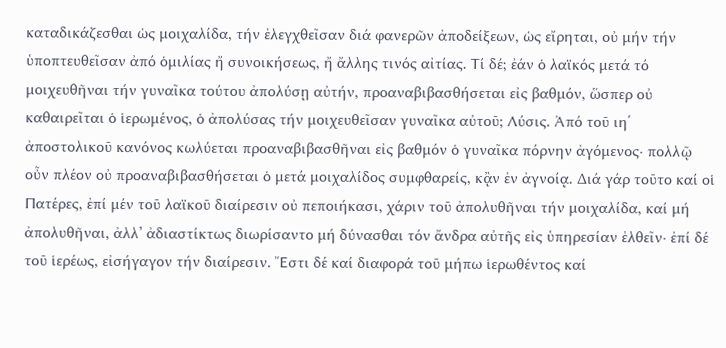καταδικάζεσθαι ὡς μοιχαλίδα, τήν ἐλεγχθεῖσαν διά φανερῶν ἀποδείξεων, ὡς εἴρηται, οὐ μήν τήν ὑποπτευθεῖσαν ἀπό ὁμιλίας ἤ συνοικήσεως, ἤ ἄλλης τινός αἰτίας. Τί δέ; ἐάν ὁ λαϊκός μετά τό μοιχευθῆναι τήν γυναῖκα τούτου ἀπολύσῃ αὐτήν, προαναβιβασθήσεται εἰς βαθμόν, ὥσπερ οὐ καθαιρεῖται ὁ ἱερωμένος, ὁ ἀπολύσας τήν μοιχευθεῖσαν γυναῖκα αὐτοῦ; Λύσις. Ἀπό τοῦ ιη΄ ἀποστολικοῦ κανόνος κωλύεται προαναβιβασθῆναι εἰς βαθμόν ὁ γυναῖκα πόρνην ἀγόμενος∙ πολλῷ οὖν πλέον οὐ προαναβιβασθήσεται ὁ μετά μοιχαλίδος συμφθαρείς, κᾂν ἐν ἀγνοίᾳ. Διά γάρ τοῦτο καί οἱ Πατέρες, ἐπί μέν τοῦ λαϊκοῦ διαίρεσιν οὐ πεποιήκασι, χάριν τοῦ ἀπολυθῆναι τήν μοιχαλίδα, καί μή ἀπολυθῆναι, ἀλλ’ ἀδιαστίκτως διωρίσαντο μή δύνασθαι τόν ἄνδρα αὐτῆς εἰς ὑπηρεσίαν ἐλθεῖν∙ ἐπί δέ τοῦ ἱερέως, εἰσήγαγον τήν διαίρεσιν. Ἔστι δέ καί διαφορά τοῦ μήπω ἱερωθέντος καί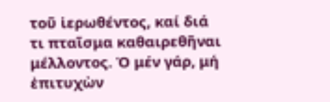τοῦ ἱερωθέντος, καί διά τι πταῖσμα καθαιρεθῆναι μέλλοντος. Ὁ μέν γάρ, μή ἐπιτυχὼν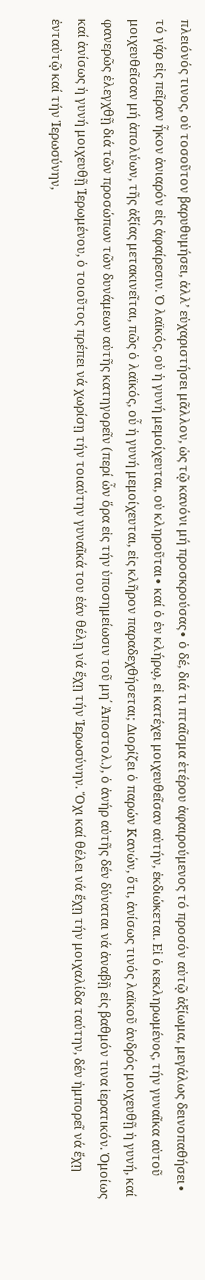πλειόνός τινος, οὐ τοσοῦτον βαρυθυμήσει, ἀλλ’ εὐχαριστήσει μᾶλλον, ὡς τῷ κανόνι μή προσκρούσας∙ ὁ δέ, διά τι πταῖσμα ἑτέρου ἀφαιρούμενος τό προσόν αὐτῷ ἀξίωμα, μεγάλως δεινοπαθήσει∙ τό γάρ εἰς πεῖραν ἧκον ἀνιαρόν εἰς ἀφαίρεσιν. Ὁ λαϊκός, οὐ ἡ γυνή μεμοίχευται, οὐ κληροῦται∙ καί ὁ ἐν κλήρῳ, εἰ κατέχει μοιχευθεῖσαν αὐτήν, ἐκδιώκεται. Εἰ ὁ κεκληρωμένος, τήν γυναῖκα αὐτοῦ μοιχευθεῖσαν μή ἀπολύων, τῆς ἀξίας μετακινεῖται, πῶς ὁ λαϊκός, οὗ ἡ γυνή μεμοίχευται, εἰς κλῆρον παραδεχθήσεται; Διορίζει ὁ παρών Κανών, ὅτι, ἀνίσως τινός λαϊκοῦ ἀνδρός μοιχευθῇ ἡ γυνή, καί φανερῶς ἐλεγχθῇ διά τῶν προσώπων τῶν δυνάμεων αὐτῆς κατηγορεῖν (περί ὧν ὅρα εἰς τήν ὑποσημείωσιν τοῦ μη΄ Ἀποστολ.), ὁ ἀνήρ αὐτῆς δέν δύναται νά ἀναβῇ εἰς βαθμόν τινα ἱερατικόν. Ὁμοίως καί ἀνίσως ἡ γυνή μοιχευθῇ Ἱερωμένου, ὁ τοιοῦτος πρέπει νά χωρίσῃ τήν τοιαύτην γυναῖκά του ἐάν θέλῃ νά ἔχῃ τήν Ἱερωσύνην. Ὄχι καί θέλει νά ἔχῃ τήν μοιχαλίδα ταύτην, δέν ἠμπορεῖ νά ἔχῃ ἐνταὐτῷ καί τήν Ἱερωσύνην,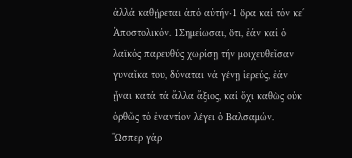ἀλλά καθῄρεται ἀπό αὐτήν∙1 ὅρα καί τόν κε΄ Ἀποστολικόν. 1Σημείωσαι, ὅτι, ἐάν καί ὁ λαϊκός παρευθύς χωρίσῃ τήν μοιχευθεῖσαν γυναῖκα του, δύναται νά γένῃ ἱερεύς, ἐάν ᾖναι κατά τά ἄλλα ἄξιος, καί ὄχι καθὼς οὐκ ὀρθῶς τό ἐναντίον λέγει ὁ Βαλσαμών. Ὥσπερ γάρ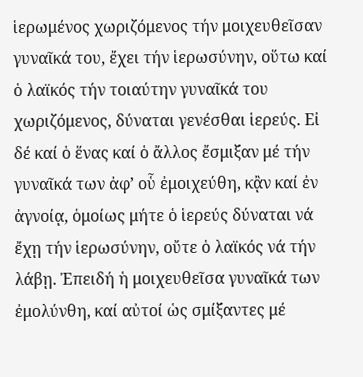ἱερωμένος χωριζόμενος τήν μοιχευθεῖσαν γυναῖκά του, ἔχει τήν ἱερωσύνην, οὕτω καί ὁ λαϊκός τήν τοιαύτην γυναῖκά του χωριζόμενος, δύναται γενέσθαι ἱερεύς. Εἰ δέ καί ὁ ἕνας καί ὁ ἄλλος ἔσμιξαν μέ τήν γυναῖκά των ἀφ’ οὗ ἐμοιχεύθη, κᾂν καί ἐν ἀγνοίᾳ, ὁμοίως μήτε ὁ ἱερεύς δύναται νά ἔχῃ τήν ἱερωσύνην, οὔτε ὁ λαϊκός νά τήν λάβῃ. Ἐπειδή ἡ μοιχευθεῖσα γυναῖκά των ἐμολύνθη, καί αὐτοί ὡς σμίξαντες μέ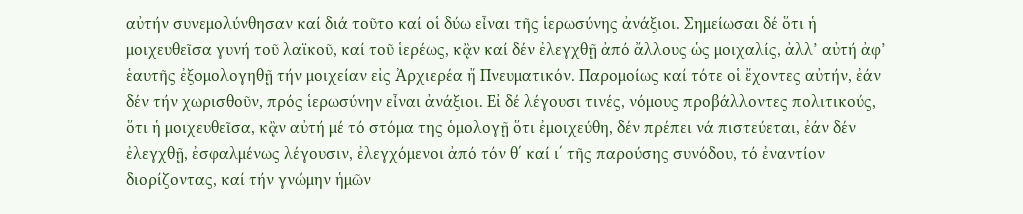αὐτήν συνεμολύνθησαν καί διά τοῦτο καί οἱ δύω εἶναι τῆς ἱερωσύνης ἀνάξιοι. Σημείωσαι δέ ὅτι ἡ μοιχευθεῖσα γυνή τοῦ λαϊκοῦ, καί τοῦ ἱερέως, κᾂν καί δέν ἐλεγχθῇ ἀπό ἄλλους ὡς μοιχαλίς, ἀλλ’ αὐτή ἀφ’ ἑαυτῆς ἐξομολογηθῇ τήν μοιχείαν εἰς Ἀρχιερέα ἤ Πνευματικόν. Παρομοίως καί τότε οἱ ἔχοντες αὐτήν, ἐάν δέν τήν χωρισθοῦν, πρός ἱερωσύνην εἶναι ἀνάξιοι. Εἰ δέ λέγουσι τινές, νόμους προβάλλοντες πολιτικούς, ὅτι ἡ μοιχευθεῖσα, κᾂν αὐτή μέ τό στόμα της ὁμολογῇ ὅτι ἐμοιχεύθη, δέν πρέπει νά πιστεύεται, ἐάν δέν ἐλεγχθῇ, ἐσφαλμένως λέγουσιν, ἐλεγχόμενοι ἀπό τόν θ΄ καί ι΄ τῆς παρούσης συνόδου, τό ἐναντίον διορίζοντας, καί τήν γνώμην ἡμῶν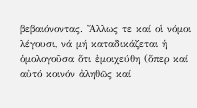βεβαιόνοντας. Ἄλλως τε καί οἱ νόμοι λέγουσι, νά μή καταδικάζεται ἡ ὁμολογοῦσα ὅτι ἐμοιχεύθη (ὅπερ καί αὐτό κοινόν ἀληθῶς καί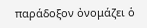παράδοξον ὀνομάζει ὁ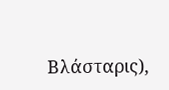Βλάσταρις),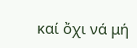καί ὄχι νά μή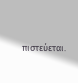πιστεύεται.